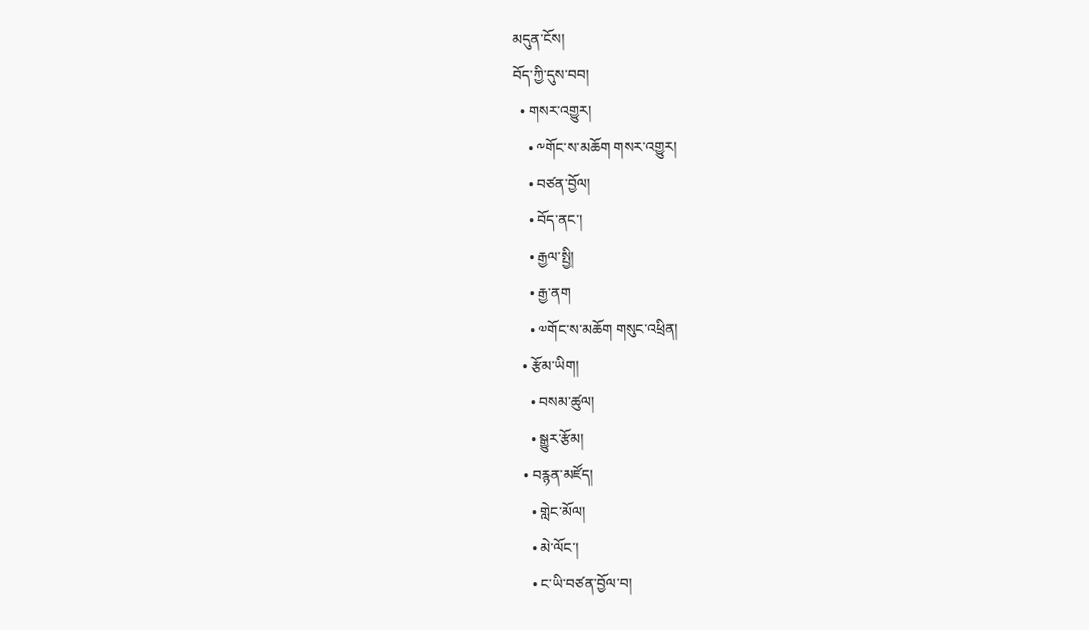མདུན་ངོས།
བོད་ཀྱི་དུས་བབ།
  • གསར་འགྱུར།
    • ༸གོང་ས་མཆོག གསར་འགྱུར།
    • བཙན་བྱོལ།
    • བོད་ནང་།
    • རྒྱལ་སྤྱི།
    • རྒྱ་ནག
    • ༧གོང་ས་མཆོག གསུང་འཕྲིན།
  • རྩོམ་ཡིག།
    • བསམ་ཚུལ།
    • སྒྱུར་རྩོམ།
  • བརྙན་མཛོད།
    • གླེང་མོལ།
    • མེ་ལོང་།
    • ང་ཡི་བཙན་བྱོལ་བ།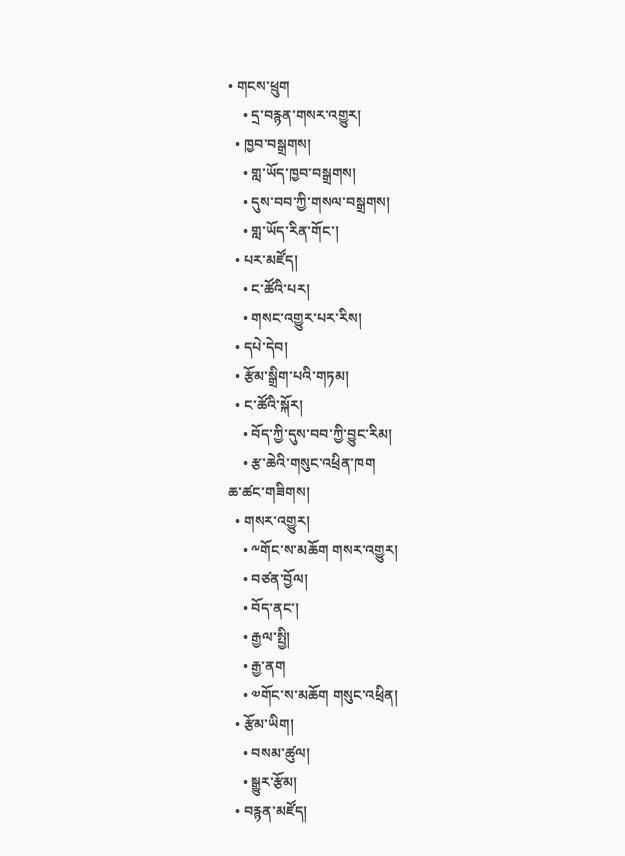• གངས་ཕྲུག
    • དྲ་བརྙན་གསར་འགྱུར།
  • ཁྱབ་བསྒྲགས།
    • གླ་ཡོད་ཁྱབ་བསྒྲགས།
    • དུས་བབ་ཀྱི་གསལ་བསྒྲགས།
    • གླ་ཡོད་རིན་གོང་།
  • པར་མཛོད།
    • ང་ཚོའི་པར།
    • གསང་འགྱུར་པར་རིས།
  • དཔེ་དེབ།
  • རྩོམ་སྒྲིག་པའི་གཏམ།
  • ང་ཚོའི་སྐོར།
    • བོད་ཀྱི་དུས་བབ་ཀྱི་བྱུང་རིམ།
    • རྩ་ཆེའི་གསུང་འཕྲིན་ཁག
ཆ་ཚང་གཟིགས།
  • གསར་འགྱུར།
    • ༸གོང་ས་མཆོག གསར་འགྱུར།
    • བཙན་བྱོལ།
    • བོད་ནང་།
    • རྒྱལ་སྤྱི།
    • རྒྱ་ནག
    • ༧གོང་ས་མཆོག གསུང་འཕྲིན།
  • རྩོམ་ཡིག།
    • བསམ་ཚུལ།
    • སྒྱུར་རྩོམ།
  • བརྙན་མཛོད།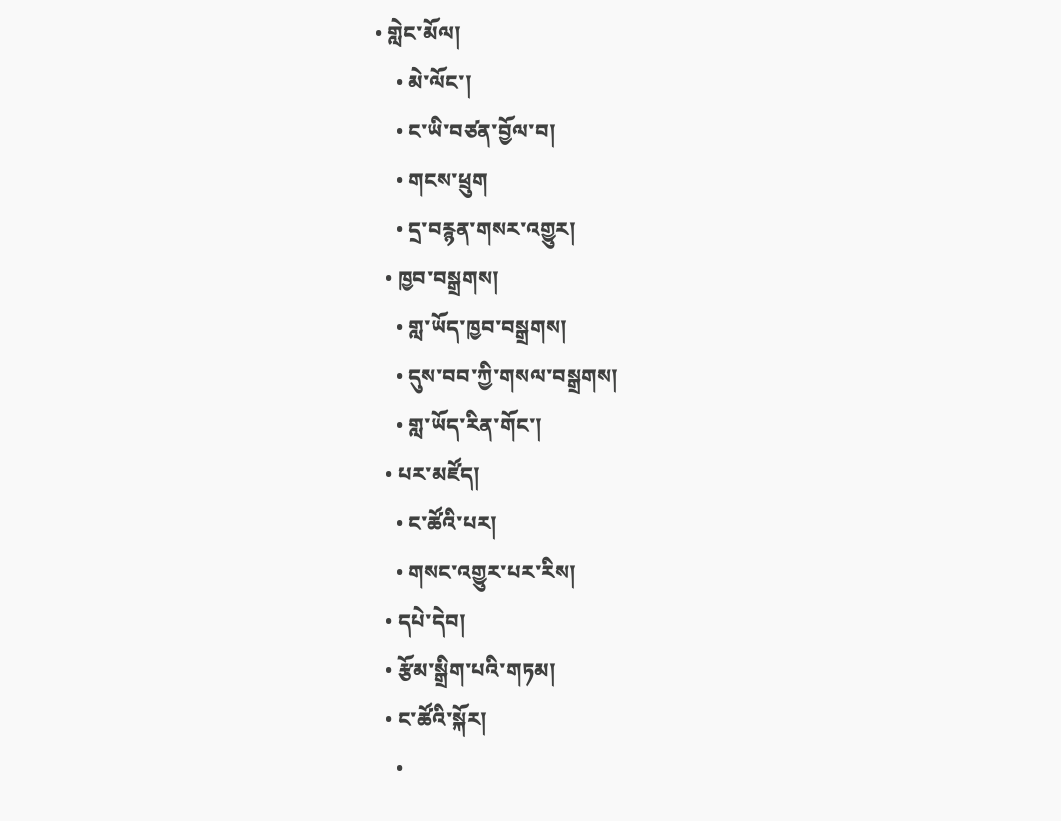• གླེང་མོལ།
    • མེ་ལོང་།
    • ང་ཡི་བཙན་བྱོལ་བ།
    • གངས་ཕྲུག
    • དྲ་བརྙན་གསར་འགྱུར།
  • ཁྱབ་བསྒྲགས།
    • གླ་ཡོད་ཁྱབ་བསྒྲགས།
    • དུས་བབ་ཀྱི་གསལ་བསྒྲགས།
    • གླ་ཡོད་རིན་གོང་།
  • པར་མཛོད།
    • ང་ཚོའི་པར།
    • གསང་འགྱུར་པར་རིས།
  • དཔེ་དེབ།
  • རྩོམ་སྒྲིག་པའི་གཏམ།
  • ང་ཚོའི་སྐོར།
    •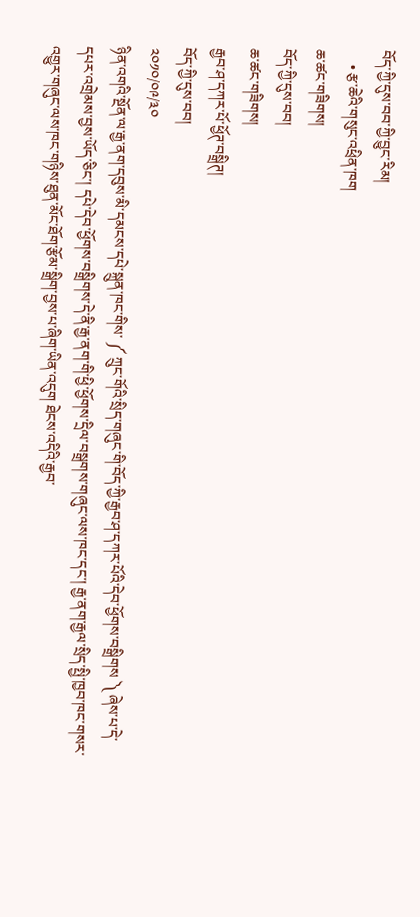བོད་ཀྱི་དུས་བབ་ཀྱི་བྱུང་རིམ།
    • རྩ་ཆེའི་གསུང་འཕྲིན་ཁག
ཆ་ཚང་གཟིགས།
བོད་ཀྱི་དུས་བབ།
ཆ་ཚང་གཟིགས།
རྒྱབ་ཤ་དཀར་པོ་ཕྱོཊ་བསྒྲིཊ།
བོད་ཀྱི་དུས་བབ།
༢༠༡༠/༠༩/༣༠
ཉིན་འགའི་སྔོན་ལ་རྒྱ་ནག་དབུས་མི་དམངས་དཔེ་སྐྲུན་ཁང་གིས་ ༼ ཀྲུང་གོའི་སྲིད་གཞུང་གི་བོད་ཀྱི་རྒྱབ་ཤ་དཀར་པོའི་དེབ་ཕྱོགས་བསྒྲིགས ༽ ཞེས་པ་དེ་དཔར་འགྲེམས་བྱས་ཡོད་ཅིང་། དཔེ་དེབ་ཕྱོགས་བསྒྲིགས་དེ་ནི་རྒྱ་ནག་གི་ཕྱི་ཕྱོགས་དྲིལ་བསྒྲགས་གཞུང་ལས་ཁང་དང་། རྒྱ་ནག་རྒྱལ་སྲིད་སྤྱི་ཁྱབ་ཁང་གསར་འགྱུར་གཞུང་ལས་ཁང་གཉིས་ཐུན་མོང་ཐོག་རྩོམ་སྒྲིག་བྱས་པ་ཞིག་ཡིན་འདུག ཐེངས་འདིའི་རྒྱབ་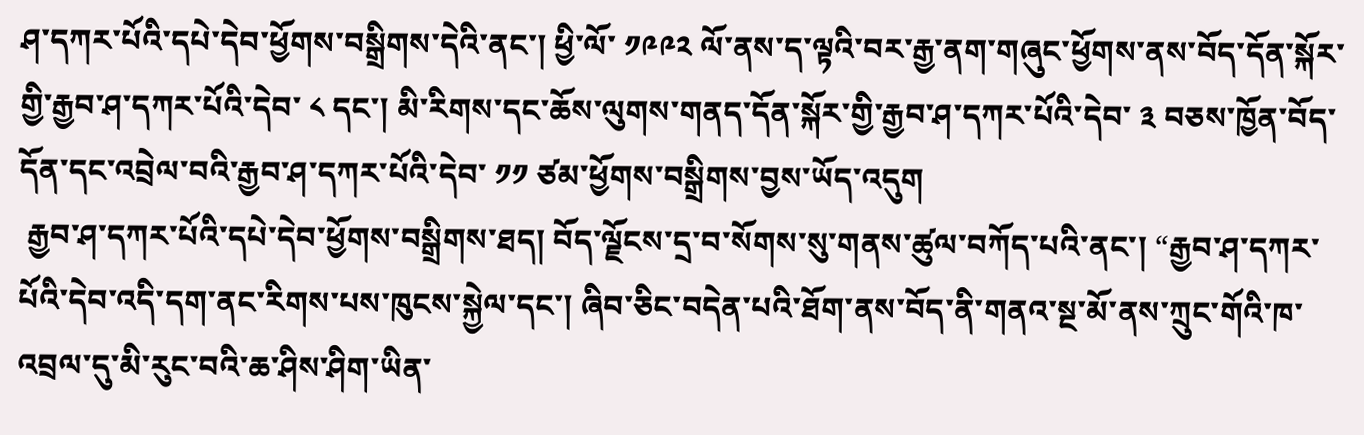ཤ་དཀར་པོའི་དཔེ་དེབ་ཕྱོགས་བསྒྲིགས་དེའི་ནང་། ཕྱི་ལོ་ ༡༩༩༢ ལོ་ནས་ད་ལྟའི་བར་རྒྱ་ནག་གཞུང་ཕྱོགས་ནས་བོད་དོན་སྐོར་གྱི་རྒྱབ་ཤ་དཀར་པོའི་དེབ་ ༨ དང་། མི་རིགས་དང་ཆོས་ལུགས་གནད་དོན་སྐོར་གྱི་རྒྱབ་ཤ་དཀར་པོའི་དེབ་ ༣ བཅས་ཁྱོན་བོད་དོན་དང་འབྲེལ་བའི་རྒྱབ་ཤ་དཀར་པོའི་དེབ་ ༡༡ ཙམ་ཕྱོགས་བསྒྲིགས་བྱས་ཡོད་འདུག
 རྒྱབ་ཤ་དཀར་པོའི་དཔེ་དེབ་ཕྱོགས་བསྒྲིགས་ཐད། བོད་ལྗོངས་དྲ་བ་སོགས་སུ་གནས་ཚུལ་བཀོད་པའི་ནང་། “རྒྱབ་ཤ་དཀར་པོའི་དེབ་འདི་དག་ནང་རིགས་པས་ཁུངས་སྐྱེལ་དང་། ཞིབ་ཅིང་བདེན་པའི་ཐོག་ནས་བོད་ནི་གནའ་སྔ་མོ་ནས་ཀྲུང་གོའི་ཁ་འབྲལ་དུ་མི་རུང་བའི་ཆ་ཤིས་ཤིག་ཡིན་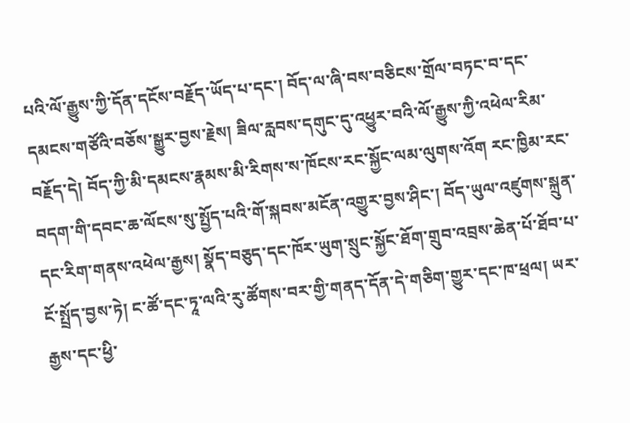པའི་ལོ་རྒྱུས་ཀྱི་དོན་དངོས་བརྗོད་ཡོད་པ་དང་། བོད་ལ་ཞི་བས་བཅིངས་གྲོལ་བཏང་བ་དང་དམངས་གཙོའི་བཅོས་སྒྱུར་བྱས་རྗེས། ཟིལ་རླབས་དགུང་དུ་འཕྱུར་བའི་ལོ་རྒྱུས་ཀྱི་འཕེལ་རིམ་བརྗོད་དེ། བོད་ཀྱི་མི་དམངས་རྣམས་མི་རིགས་ས་ཁོངས་རང་སྐྱོང་ལམ་ལུགས་འོག རང་ཁྱིམ་རང་བདག་གི་དབང་ཆ་ལོངས་སུ་སྤྱོད་པའི་གོ་སྐབས་མངོན་འགྱུར་བྱས་ཤིང་། བོད་ཡུལ་འཛུགས་སྐྲུན་དང་རིག་གནས་འཕེལ་རྒྱས། སྣོད་བཅུད་དང་ཁོར་ཡུག་སྲུང་སྐྱོང་ཐོག་གྲུབ་འབྲས་ཆེན་པོ་ཐོབ་པ་ངོ་སྤྲོད་བྱས་ཏེ། ང་ཚོ་དང་ཏཱ་ལའི་རུ་ཚོགས་བར་གྱི་གནད་དོན་དེ་གཅིག་གྱུར་དང་ཁ་ཕྲལ། ཡར་རྒྱས་དང་ཕྱི་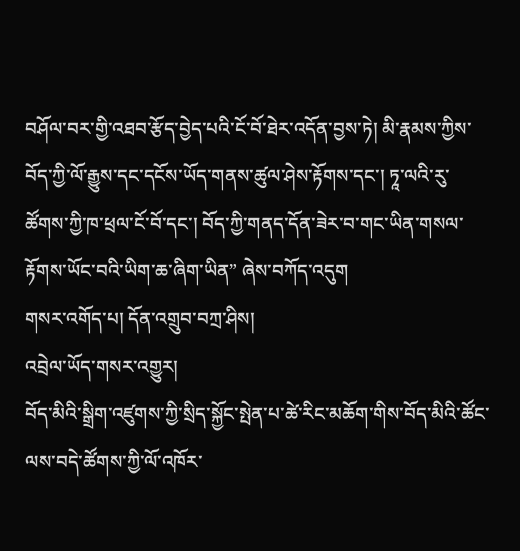བཤོལ་བར་གྱི་འཐབ་རྩོད་བྱེད་པའི་ངོ་བོ་ཐེར་འདོན་བྱས་ཏེ། མི་རྣམས་ཀྱིས་བོད་ཀྱི་ལོ་རྒྱུས་དང་དངོས་ཡོད་གནས་ཚུལ་ཤེས་རྟོགས་དང་། ཏཱ་ལའི་རུ་ཚོགས་ཀྱི་ཁ་ཕྲལ་ངོ་བོ་དང་། བོད་ཀྱི་གནད་དོན་ཟེར་བ་གང་ཡིན་གསལ་རྟོགས་ཡོང་བའི་ཡིག་ཆ་ཞིག་ཡིན” ཞེས་བཀོད་འདུག
གསར་འགོད་པ། དོན་འགྲུབ་བཀྲ་ཤིས།
འབྲེལ་ཡོད་གསར་འགྱུར།
བོད་མིའི་སྒྲིག་འཛུགས་ཀྱི་སྲིད་སྐྱོང་སྤེན་པ་ཚེ་རིང་མཆོག་གིས་བོད་མིའི་ཚོང་ལས་བདེ་ཚོགས་ཀྱི་ལོ་འཁོར་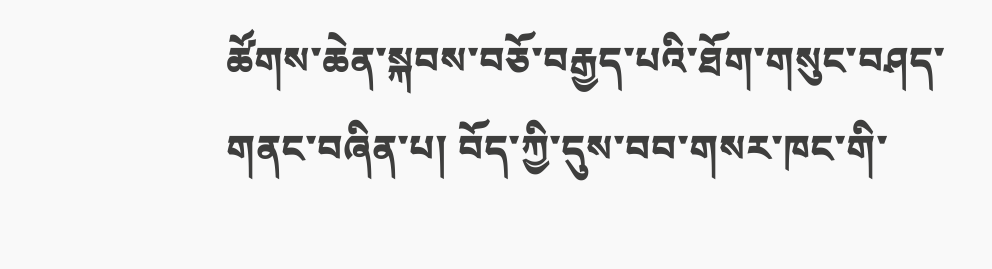ཚོགས་ཆེན་སྐབས་བཅོ་བརྒྱད་པའི་ཐོག་གསུང་བཤད་གནང་བཞིན་པ། བོད་ཀྱི་དུས་བབ་གསར་ཁང་གི་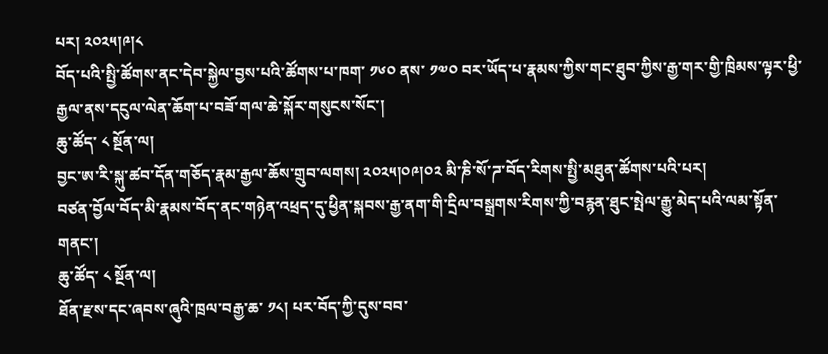པར། ༢༠༢༥།༩།༨
བོད་པའི་སྤྱི་ཚོགས་ནང་དེབ་སྐྱེལ་བྱས་པའི་ཚོགས་པ་ཁག་ ༡༦༠ ནས་ ༡༧༠ བར་ཡོད་པ་རྣམས་ཀྱིས་གང་ཐུབ་ཀྱིས་རྒྱ་གར་གྱི་ཁྲིམས་ལྟར་ཕྱི་རྒྱལ་ནས་དངུལ་ལེན་ཆོག་པ་བཟོ་གལ་ཆེ་སྐོར་གསུངས་སོང་།
ཆུ་ཚོད་ ༨ སྔོན་ལ།
བྱང་ཨ་རི་སྐུ་ཚབ་དོན་གཅོད་རྣམ་རྒྱལ་ཆོས་གྲུབ་ལགས། ༢༠༢༥།༠༩།༠༢ མི་ཎི་སོ་ཌ་བོད་རིགས་སྤྱི་མཐུན་ཚོགས་པའི་པར།
བཙན་བྱོལ་བོད་མི་རྣམས་བོད་ནང་གཉེན་འཕྲད་དུ་ཕྱིན་སྐབས་རྒྱ་ནག་གི་དྲིལ་བསྒྲགས་རིགས་ཀྱི་བརྙན་ཐུང་སྤེལ་རྒྱུ་མེད་པའི་ལམ་སྟོན་གནང་།
ཆུ་ཚོད་ ༨ སྔོན་ལ།
ཐོན་རྫས་དང་ཞབས་ཞུའི་ཁྲལ་བརྒྱ་ཆ་ ༡༨། པར་བོད་ཀྱི་དུས་བབ་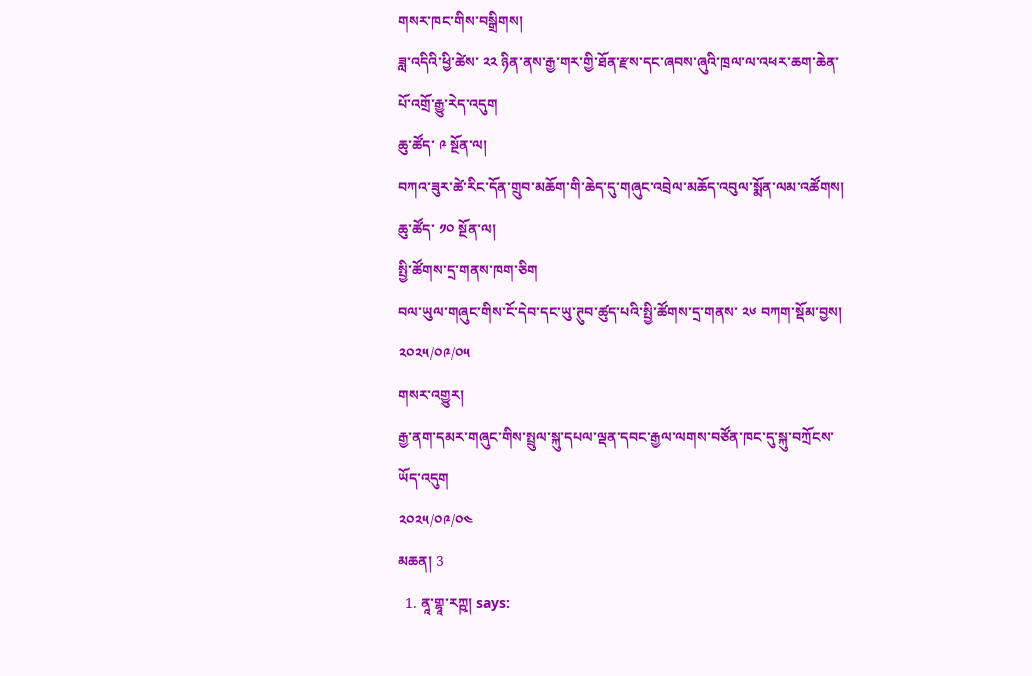གསར་ཁང་གིས་བསྒྲིགས།
ཟླ་འདིའི་ཕྱི་ཚེས་ ༢༢ ཉིན་ནས་རྒྱ་གར་གྱི་ཐོན་རྫས་དང་ཞབས་ཞུའི་ཁྲལ་ལ་འཕར་ཆག་ཆེན་པོ་འགྲོ་རྒྱུ་རེད་འདུག
ཆུ་ཚོད་ ༩ སྔོན་ལ།
བཀའ་ཟུར་ཚེ་རིང་དོན་གྲུབ་མཆོག་གི་ཆེད་དུ་གཞུང་འབྲེལ་མཆོད་འབུལ་སྨོན་ལམ་འཚོགས།
ཆུ་ཚོད་ ༡༠ སྔོན་ལ།
སྤྱི་ཚོགས་དྲ་གནས་ཁག་ཅིག
བལ་ཡུལ་གཞུང་གིས་ངོ་དེབ་དང་ཡུ་ཊུབ་ཚུད་པའི་སྤྱི་ཚོགས་དྲ་གནས་ ༢༦ བཀག་སྡོམ་བྱས།
༢༠༢༥/༠༩/༠༥
གསར་འགྱུར།
རྒྱ་ནག་དམར་གཞུང་གིས་སྤྲུལ་སྐུ་དཔལ་ལྡན་དབང་རྒྱལ་ལགས་བཙོན་ཁང་དུ་སྐུ་བཀྲོངས་ཡོད་འདུག
༢༠༢༥/༠༩/༠༤
མཆན། 3
  1. ནཱ་གྷཱ་རཀྵ། says: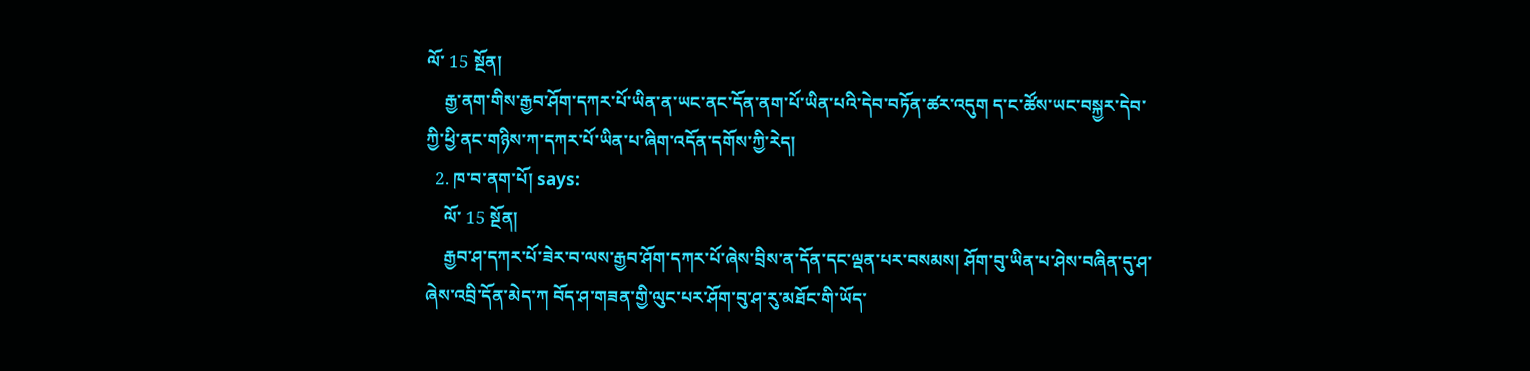ལོ་ 15 སྔོན།
    རྒྱ་ནག་གིས་རྒྱབ་ཤོག་དཀར་པོ་ཡིན་ན་ཡང་ནང་དོན་ནག་པོ་ཡིན་པའི་དེབ་བཏོན་ཚར་འདུག ད་ང་ཚོས་ཡང་བསྐྱར་དེབ་ཀྱི་ཕྱི་ནང་གཉིས་ཀ་དཀར་པོ་ཡིན་པ་ཞིག་འདོན་དགོས་ཀྱི་རེད།
  2. ཁ་བ་ནག་པོ། says:
    ལོ་ 15 སྔོན།
    རྒྱབ་ཤ་དཀར་པོ་ཟེར་བ་ལས་རྒྱབ་ཤོག་དཀར་པོ་ཞེས་བྲིས་ན་དོན་དང་ལྡན་པར་བསམས། ཤོག་བུ་ཡིན་པ་ཤེས་བཞིན་དུ་ཤ་ཞེས་འབྲི་དོན་མེད་ཀ བོད་ཤ་གཟན་གྱི་ལུང་པར་ཤོག་བུ་ཤ་རུ་མཐོང་གི་ཡོད་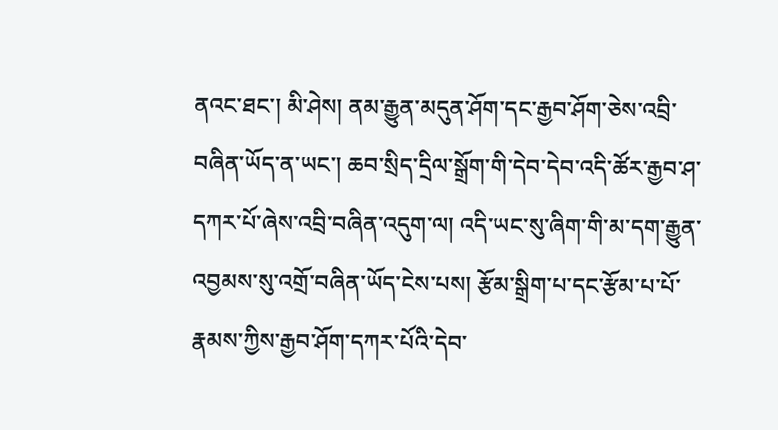ནའང་ཐང་། མི་ཤེས། ནམ་རྒྱུན་མདུན་ཤོག་དང་རྒྱབ་ཤོག་ཅེས་འབྲི་བཞིན་ཡོད་ན་ཡང་། ཆབ་སྲིད་དྲིལ་སྒྲོག་གི་དེབ་དེབ་འདི་ཚོར་རྒྱབ་ཤ་དཀར་པོ་ཞེས་འབྲི་བཞིན་འདུག་ལ། འདི་ཡང་སུ་ཞིག་གི་མ་དག་རྒྱུན་འབྱམས་སུ་འགྲོ་བཞིན་ཡོད་ངེས་པས། རྩོམ་སྒྲིག་པ་དང་རྩོམ་པ་པོ་རྣམས་ཀྱིས་རྒྱབ་ཤོག་དཀར་པོའི་དེབ་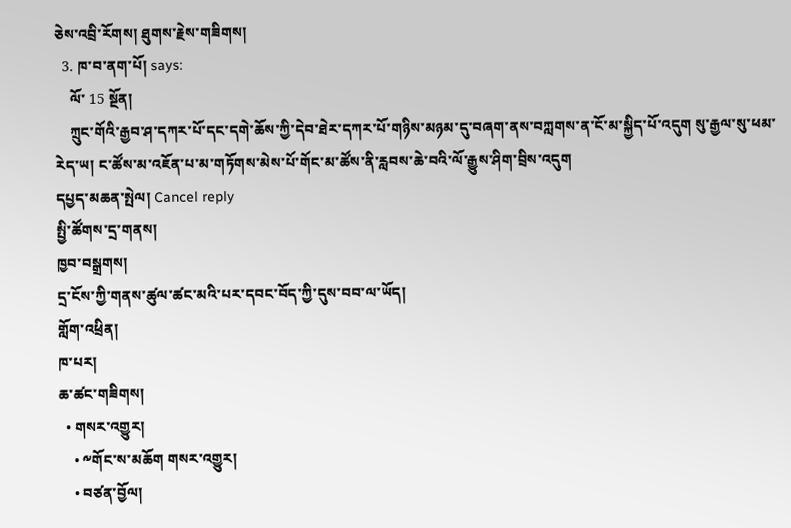ཅེས་འབྲི་རོགས། ཐུགས་རྗེས་གཟིགས།
  3. ཁ་བ་ནག་པོ། says:
    ལོ་ 15 སྔོན།
    ཀྲུང་གོའི་རྒྱབ་ཤ་དཀར་པོ་དང་དགེ་ཆོས་ཀྱི་དེབ་ཐེར་དཀར་པོ་གཉིས་མཉམ་དུ་བཞག་ནས་བཀླགས་ན་ངོ་མ་སྐྱིད་པོ་འདུག སུ་རྒྱལ་སུ་ཕམ་རེད་ཡ། ང་ཚོས་མ་འཇོན་པ་མ་གཏོགས་མེས་པོ་གོང་མ་ཚོས་ནི་རླབས་ཆེ་བའི་ལོ་རྒྱུས་ཤིག་བྲིས་འདུག
དཔྱད་མཆན་སྤེལ། Cancel reply
སྤྱི་ཚོགས་དྲ་གནས།
ཁྱབ་བསྒྲགས།
དྲ་ངོས་ཀྱི་གནས་ཚུལ་ཚང་མའི་པར་དབང་བོད་ཀྱི་དུས་བབ་ལ་ཡོད།
གློག་འཕྲིན།
ཁ་པར།
ཆ་ཚང་གཟིགས།
  • གསར་འགྱུར།
    • ༸གོང་ས་མཆོག གསར་འགྱུར།
    • བཙན་བྱོལ།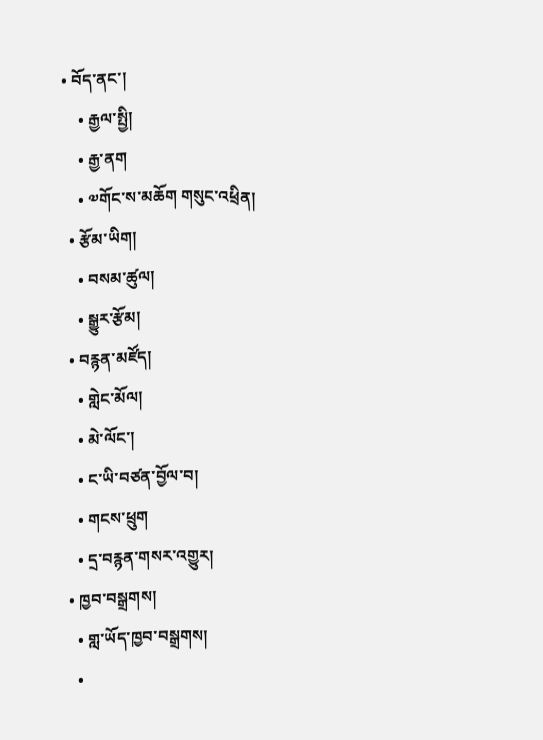• བོད་ནང་།
    • རྒྱལ་སྤྱི།
    • རྒྱ་ནག
    • ༧གོང་ས་མཆོག གསུང་འཕྲིན།
  • རྩོམ་ཡིག།
    • བསམ་ཚུལ།
    • སྒྱུར་རྩོམ།
  • བརྙན་མཛོད།
    • གླེང་མོལ།
    • མེ་ལོང་།
    • ང་ཡི་བཙན་བྱོལ་བ།
    • གངས་ཕྲུག
    • དྲ་བརྙན་གསར་འགྱུར།
  • ཁྱབ་བསྒྲགས།
    • གླ་ཡོད་ཁྱབ་བསྒྲགས།
    •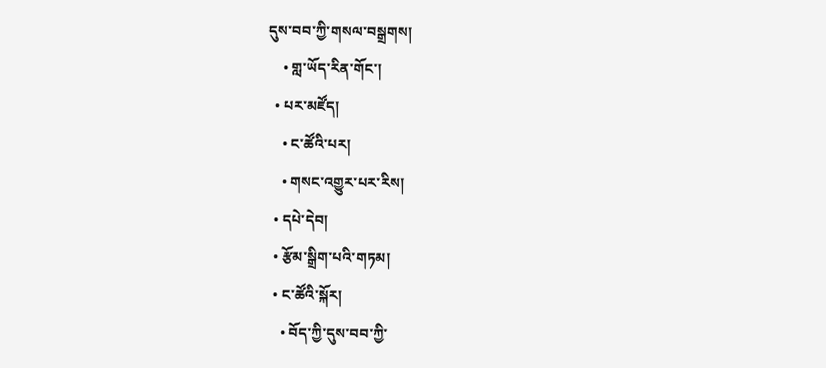དུས་བབ་ཀྱི་གསལ་བསྒྲགས།
    • གླ་ཡོད་རིན་གོང་།
  • པར་མཛོད།
    • ང་ཚོའི་པར།
    • གསང་འགྱུར་པར་རིས།
  • དཔེ་དེབ།
  • རྩོམ་སྒྲིག་པའི་གཏམ།
  • ང་ཚོའི་སྐོར།
    • བོད་ཀྱི་དུས་བབ་ཀྱི་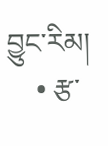བྱུང་རིམ།
    • རྩ་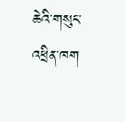ཆེའི་གསུང་འཕྲིན་ཁག